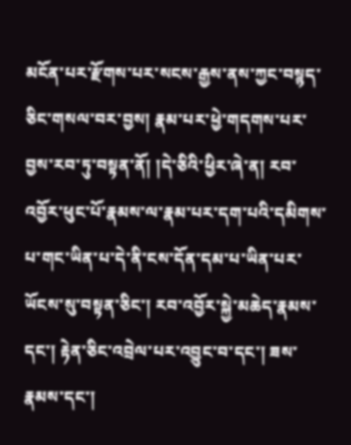མངོན་པར་རྫོགས་པར་སངས་རྒྱས་ནས་ཀྱང་བསྙད་ཅིང་གསལ་བར་བྱས། རྣམ་པར་ཕྱེ་གདགས་པར་བྱས་རབ་ཏུ་བསྟན་ནོ། །དེ་ཅིའི་ཕྱིར་ཞེ་ན། རབ་འབྱོར་ཕུང་པོ་རྣམས་ལ་རྣམ་པར་དག་པའི་དམིགས་པ་གང་ཡིན་པ་དེ་ནི་ངས་དོན་དམ་པ་ཡིན་པར་ཡོངས་སུ་བསྟན་ཅིང་། རབ་འབྱོར་སྐྱེ་མཆེད་རྣམས་དང་། རྟེན་ཅིང་འབྲེལ་པར་འབྱུང་བ་དང་། ཟས་རྣམས་དང་།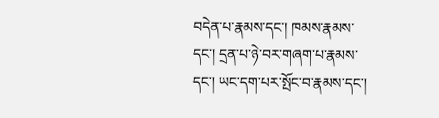བདེན་པ་རྣམས་དང་། ཁམས་རྣམས་དང་། དྲན་པ་ཉེ་བར་གཞག་པ་རྣམས་དང་། ཡང་དག་པར་སྤོང་བ་རྣམས་དང་།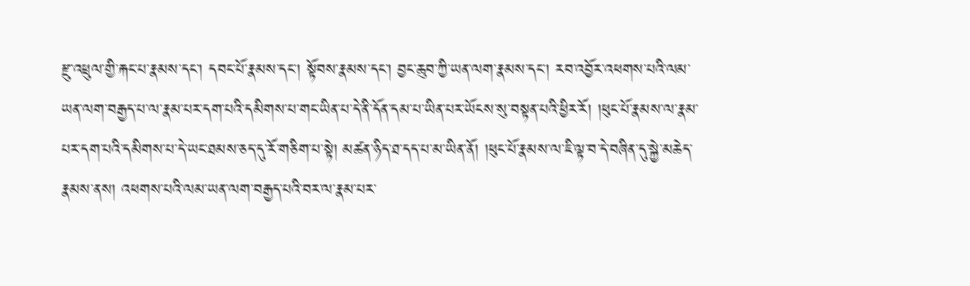རྫུ་འཕྲུལ་གྱི་རྐང་པ་རྣམས་དང་། དབང་པོ་རྣམས་དང་། སྟོབས་རྣམས་དང་། བྱང་ཆུབ་ཀྱི་ཡན་ལག་རྣམས་དང་། རབ་འབྱོར་འཕགས་པའི་ལམ་ཡན་ལག་བརྒྱད་པ་ལ་རྣམ་པར་དག་པའི་དམིགས་པ་གང་ཡིན་པ་དེ་ནི་དོན་དམ་པ་ཡིན་པར་ཡོངས་སུ་བསྟན་པའི་ཕྱིར་རོ། །ཕུང་པོ་རྣམས་ལ་རྣམ་པར་དག་པའི་དམིགས་པ་དེ་ཡང་ཐམས་ཅད་དུ་རོ་གཅིག་པ་སྟེ། མཚན་ཉིད་ཐ་དད་པ་མ་ཡིན་ནོ། །ཕུང་པོ་རྣམས་ལ་ཇི་ལྟ་བ་དེ་བཞིན་དུ་སྐྱེ་མཆེད་རྣམས་ནས། འཕགས་པའི་ལམ་ཡན་ལག་བརྒྱད་པའི་བར་ལ་རྣམ་པར་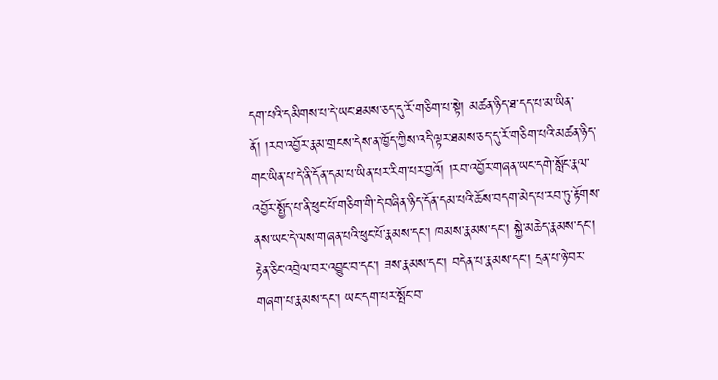དག་པའི་དམིགས་པ་དེ་ཡང་ཐམས་ཅད་དུ་རོ་གཅིག་པ་སྟེ། མཚན་ཉིད་ཐ་དད་པ་མ་ཡིན་ནོ། །རབ་འབྱོར་རྣམ་གྲངས་དེས་ན་ཁྱོད་ཀྱིས་འདི་ལྟར་ཐམས་ཅད་དུ་རོ་གཅིག་པའི་མཚན་ཉིད་གང་ཡིན་པ་དེ་ནི་དོན་དམ་པ་ཡིན་པར་རིག་པར་བྱའོ། །རབ་འབྱོར་གཞན་ཡང་དགེ་སློང་རྣལ་འབྱོར་སྤྱོད་པ་ནི་ཕུང་པོ་གཅིག་གི་དེ་བཞིན་ཉིད་དོན་དམ་པའི་ཆོས་བདག་མེད་པ་རབ་ཏུ་རྟོགས་ནས་ཡང་དེ་ལས་གཞན་པའི་ཕུང་པོ་རྣམས་དང་། ཁམས་རྣམས་དང་། སྐྱེ་མཆེད་རྣམས་དང་། རྟེན་ཅིང་འབྲེལ་བར་འབྱུང་བ་དང་། ཟས་རྣམས་དང་། བདེན་པ་རྣམས་དང་། དྲན་པ་ཉེ་བར་གཞག་པ་རྣམས་དང་། ཡང་དག་པར་སྤོང་བ་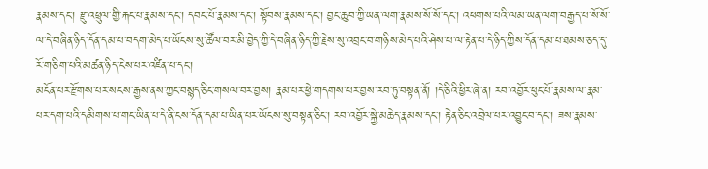རྣམས་དང་། རྫུ་འཕྲུལ་གྱི་རྐང་པ་རྣམས་དང་། དབང་པོ་རྣམས་དང་། སྟོབས་རྣམས་དང་། བྱང་ཆུབ་ཀྱི་ཡན་ལག་རྣམས་སོ་སོ་དང་། འཕགས་པའི་ལམ་ཡན་ལག་བརྒྱད་པ་སོ་སོ་ལ་དེ་བཞིན་ཉིད་དོན་དམ་པ་བདག་མེད་པ་ཡོངས་སུ་ཚོལ་བར་མི་བྱེད་ཀྱི་དེ་བཞིན་ཉིད་ཀྱི་རྗེས་སུ་འབྲང་བ་གཉིས་མེད་པའི་ཤེས་པ་ལ་རྟེན་པ་དེ་ཉིད་ཀྱིས་དོན་དམ་པ་ཐམས་ཅད་དུ་རོ་གཅིག་པའི་མཚན་ཉིད་ངེས་པར་འཛིན་པ་དང་།
མངོན་པར་རྫོགས་པར་སངས་རྒྱས་ནས་ཀྱང་བསྙད་ཅིང་གསལ་བར་བྱས། རྣམ་པར་ཕྱེ་གདགས་པར་བྱས་རབ་ཏུ་བསྟན་ནོ། །དེ་ཅིའི་ཕྱིར་ཞེ་ན། རབ་འབྱོར་ཕུང་པོ་རྣམས་ལ་རྣམ་པར་དག་པའི་དམིགས་པ་གང་ཡིན་པ་དེ་ནི་ངས་དོན་དམ་པ་ཡིན་པར་ཡོངས་སུ་བསྟན་ཅིང་། རབ་འབྱོར་སྐྱེ་མཆེད་རྣམས་དང་། རྟེན་ཅིང་འབྲེལ་པར་འབྱུང་བ་དང་། ཟས་རྣམས་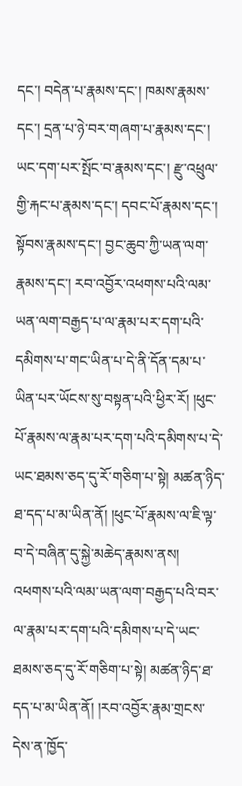དང་། བདེན་པ་རྣམས་དང་། ཁམས་རྣམས་དང་། དྲན་པ་ཉེ་བར་གཞག་པ་རྣམས་དང་། ཡང་དག་པར་སྤོང་བ་རྣམས་དང་། རྫུ་འཕྲུལ་གྱི་རྐང་པ་རྣམས་དང་། དབང་པོ་རྣམས་དང་། སྟོབས་རྣམས་དང་། བྱང་ཆུབ་ཀྱི་ཡན་ལག་རྣམས་དང་། རབ་འབྱོར་འཕགས་པའི་ལམ་ཡན་ལག་བརྒྱད་པ་ལ་རྣམ་པར་དག་པའི་དམིགས་པ་གང་ཡིན་པ་དེ་ནི་དོན་དམ་པ་ཡིན་པར་ཡོངས་སུ་བསྟན་པའི་ཕྱིར་རོ། །ཕུང་པོ་རྣམས་ལ་རྣམ་པར་དག་པའི་དམིགས་པ་དེ་ཡང་ཐམས་ཅད་དུ་རོ་གཅིག་པ་སྟེ། མཚན་ཉིད་ཐ་དད་པ་མ་ཡིན་ནོ། །ཕུང་པོ་རྣམས་ལ་ཇི་ལྟ་བ་དེ་བཞིན་དུ་སྐྱེ་མཆེད་རྣམས་ནས། འཕགས་པའི་ལམ་ཡན་ལག་བརྒྱད་པའི་བར་ལ་རྣམ་པར་དག་པའི་དམིགས་པ་དེ་ཡང་ཐམས་ཅད་དུ་རོ་གཅིག་པ་སྟེ། མཚན་ཉིད་ཐ་དད་པ་མ་ཡིན་ནོ། །རབ་འབྱོར་རྣམ་གྲངས་དེས་ན་ཁྱོད་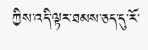ཀྱིས་འདི་ལྟར་ཐམས་ཅད་དུ་རོ་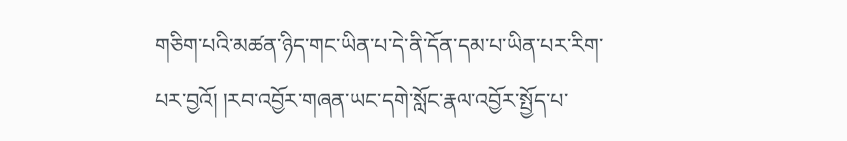གཅིག་པའི་མཚན་ཉིད་གང་ཡིན་པ་དེ་ནི་དོན་དམ་པ་ཡིན་པར་རིག་པར་བྱའོ། །རབ་འབྱོར་གཞན་ཡང་དགེ་སློང་རྣལ་འབྱོར་སྤྱོད་པ་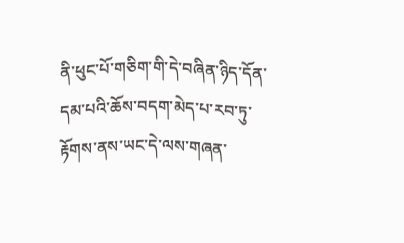ནི་ཕུང་པོ་གཅིག་གི་དེ་བཞིན་ཉིད་དོན་དམ་པའི་ཆོས་བདག་མེད་པ་རབ་ཏུ་རྟོགས་ནས་ཡང་དེ་ལས་གཞན་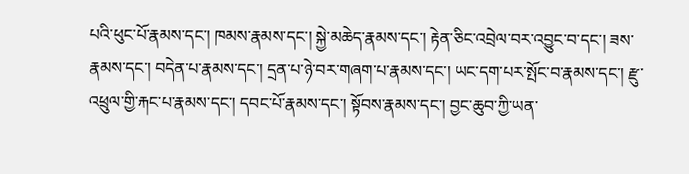པའི་ཕུང་པོ་རྣམས་དང་། ཁམས་རྣམས་དང་། སྐྱེ་མཆེད་རྣམས་དང་། རྟེན་ཅིང་འབྲེལ་བར་འབྱུང་བ་དང་། ཟས་རྣམས་དང་། བདེན་པ་རྣམས་དང་། དྲན་པ་ཉེ་བར་གཞག་པ་རྣམས་དང་། ཡང་དག་པར་སྤོང་བ་རྣམས་དང་། རྫུ་འཕྲུལ་གྱི་རྐང་པ་རྣམས་དང་། དབང་པོ་རྣམས་དང་། སྟོབས་རྣམས་དང་། བྱང་ཆུབ་ཀྱི་ཡན་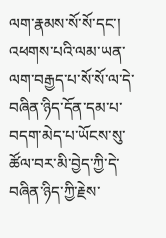ལག་རྣམས་སོ་སོ་དང་། འཕགས་པའི་ལམ་ཡན་ལག་བརྒྱད་པ་སོ་སོ་ལ་དེ་བཞིན་ཉིད་དོན་དམ་པ་བདག་མེད་པ་ཡོངས་སུ་ཚོལ་བར་མི་བྱེད་ཀྱི་དེ་བཞིན་ཉིད་ཀྱི་རྗེས་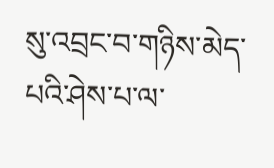སུ་འབྲང་བ་གཉིས་མེད་པའི་ཤེས་པ་ལ་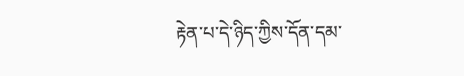རྟེན་པ་དེ་ཉིད་ཀྱིས་དོན་དམ་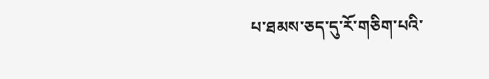པ་ཐམས་ཅད་དུ་རོ་གཅིག་པའི་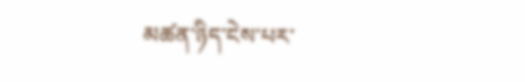མཚན་ཉིད་ངེས་པར་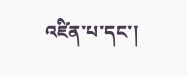འཛིན་པ་དང་།